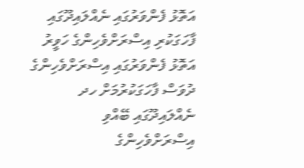އަތޮޅު ފެންވަރުގައި ނެއްލައިދޫގައި ފާހަގަކުރި އިސްރަށްވެހިންގެ ހަވީރު
އަތޮޅު ފެންވަރުގައި އިސްރަށްވެހިންގެ ދުވަސް ފާހަގަކުރުމަށް ހދ ނެއްލައިދޫގައި ބޭއްވި އިސްރަށްވެހިންގެ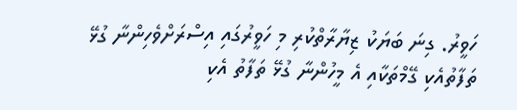ހަވީރު. ގިނަ ބަޔަކު ޒިޔާރާތްކުރި މި ހަވީރުގައި އިސްރަށްވެހިންނާ ގުޅޭ ތަފާތުއެކި ގޭމްތަކާއި އެ މީހުންނާ ގުޅޭ ތަފާތު އެކި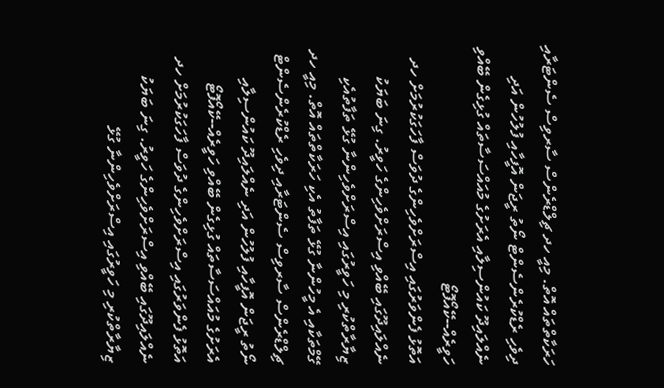ހަރަކާތްތައް އޮތް. މިއީ ހދ ޗިލްޑްރެންސް ސާރވިސް ސެންޓަރާއި ދިވެހި ރެޑްކުރެންސެންޓް ނޯތު ރީޖަން އޮފީހާއި ފުލުހުން އަދި ނެއްލައިދޫ ކައުންސިލާއި އެރަށުގެ މުއައްސަސާތައް ގުޅިގެން ބޭއްވި ހަވީރެއް--ކޭއޯފޮޓޯ
އަތޮޅު ފެންވަރުގައި އިސްރަށްވެހިންގެ ދުވަސް ފާހަގަކުރުމަށް ހދ ނެއްލައިދޫގައި ބޭއްވި އިސްރަށްވެހިންގެ ހަވީރު. ގިނަ ބަޔަކު ޒިޔާރާތްކުރި މި ހަވީރުގައި އިސްރަށްވެހިންނާ ގުޅޭ ތަފާތުއެކި ގޭމްތަކާއި އެ މީހުންނާ ގުޅޭ ތަފާތު އެކި ހަރަކާތްތައް އޮތް. މިއީ ހދ ޗިލްޑްރެންސް ސާރވިސް ސެންޓަރާއި ދިވެހި ރެޑްކުރެންސެންޓް ނޯތު ރީޖަން އޮފީހާއި ފުލުހުން އަދި ނެއްލައިދޫ ކައުންސިލާއި އެރަށުގެ މުއައްސަސާތައް ގުޅިގެން ބޭއްވި ހަވީރެއް--ކޭއޯފޮޓޯ
އަތޮޅު ފެންވަރުގައި އިސްރަށްވެހިންގެ ދުވަސް ފާހަގަކުރުމަށް ހދ ނެއްލައިދޫގައި ބޭއްވި އިސްރަށްވެހިންގެ ހަވީރު. ގިނަ ބަޔަކު ޒިޔާރާތްކުރި މި ހަވީރުގައި އިސްރަށްވެހިންނާ ގުޅޭ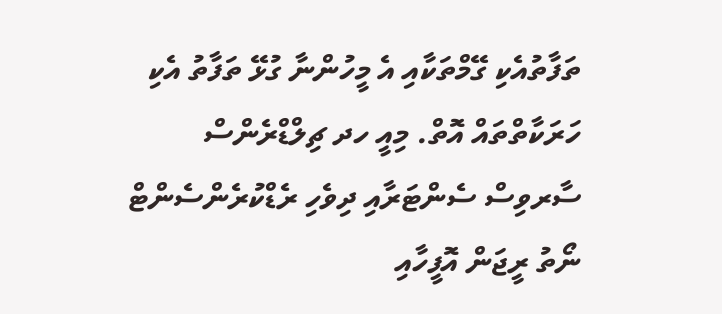ތަފާތުއެކި ގޭމްތަކާއި އެ މީހުންނާ ގުޅޭ ތަފާތު އެކި ހަރަކާތްތައް އޮތް. މިއީ ހދ ޗިލްޑްރެންސް ސާރވިސް ސެންޓަރާއި ދިވެހި ރެޑްކުރެންސެންޓް ނޯތު ރީޖަން އޮފީހާއި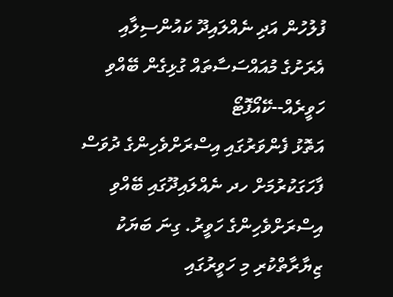ފުލުހުން އަދި ނެއްލައިދޫ ކައުންސިލާއި އެރަށުގެ މުއައްސަސާތައް ގުޅިގެން ބޭއްވި ހަވީރެއް--ކޭއޯފޮޓޯ
އަތޮޅު ފެންވަރުގައި އިސްރަށްވެހިންގެ ދުވަސް ފާހަގަކުރުމަށް ހދ ނެއްލައިދޫގައި ބޭއްވި އިސްރަށްވެހިންގެ ހަވީރު. ގިނަ ބަޔަކު ޒިޔާރާތްކުރި މި ހަވީރުގައި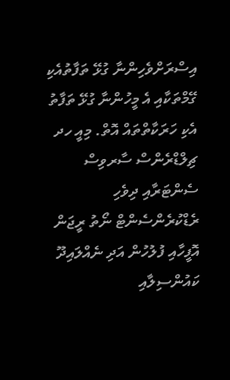އިސްރަށްވެހިންނާ ގުޅޭ ތަފާތުއެކި ގޭމްތަކާއި އެ މީހުންނާ ގުޅޭ ތަފާތު އެކި ހަރަކާތްތައް އޮތް. މިއީ ހދ ޗިލްޑްރެންސް ސާރވިސް ސެންޓަރާއި ދިވެހި ރެޑްކުރެންސެންޓް ނޯތު ރީޖަން އޮފީހާއި ފުލުހުން އަދި ނެއްލައިދޫ ކައުންސިލާއި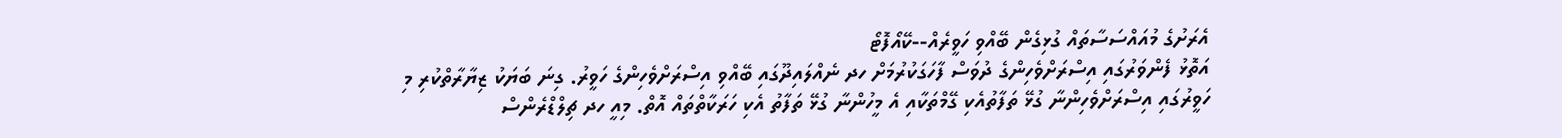އެރަށުގެ މުއައްސަސާތައް ގުޅިގެން ބޭއްވި ހަވީރެއް--ކޭއޯފޮޓޯ
އަތޮޅު ފެންވަރުގައި އިސްރަށްވެހިންގެ ދުވަސް ފާހަގަކުރުމަށް ހދ ނެއްލައިދޫގައި ބޭއްވި އިސްރަށްވެހިންގެ ހަވީރު. ގިނަ ބަޔަކު ޒިޔާރާތްކުރި މި ހަވީރުގައި އިސްރަށްވެހިންނާ ގުޅޭ ތަފާތުއެކި ގޭމްތަކާއި އެ މީހުންނާ ގުޅޭ ތަފާތު އެކި ހަރަކާތްތައް އޮތް. މިއީ ހދ ޗިލްޑްރެންސް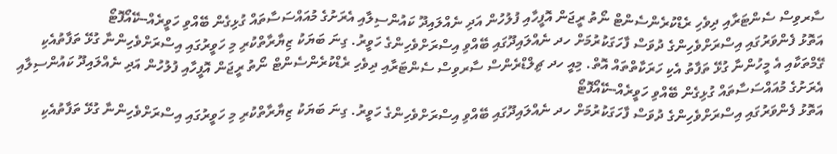ސާރވިސް ސެންޓަރާއި ދިވެހި ރެޑްކުރެންސެންޓް ނޯތު ރީޖަން އޮފީހާއި ފުލުހުން އަދި ނެއްލައިދޫ ކައުންސިލާއި އެރަށުގެ މުއައްސަސާތައް ގުޅިގެން ބޭއްވި ހަވީރެއް--ކޭއޯފޮޓޯ
އަތޮޅު ފެންވަރުގައި އިސްރަށްވެހިންގެ ދުވަސް ފާހަގަކުރުމަށް ހދ ނެއްލައިދޫގައި ބޭއްވި އިސްރަށްވެހިންގެ ހަވީރު. ގިނަ ބަޔަކު ޒިޔާރާތްކުރި މި ހަވީރުގައި އިސްރަށްވެހިންނާ ގުޅޭ ތަފާތުއެކި ގޭމްތަކާއި އެ މީހުންނާ ގުޅޭ ތަފާތު އެކި ހަރަކާތްތައް އޮތް. މިއީ ހދ ޗިލްޑްރެންސް ސާރވިސް ސެންޓަރާއި ދިވެހި ރެޑްކުރެންސެންޓް ނޯތު ރީޖަން އޮފީހާއި ފުލުހުން އަދި ނެއްލައިދޫ ކައުންސިލާއި އެރަށުގެ މުއައްސަސާތައް ގުޅިގެން ބޭއްވި ހަވީރެއް--ކޭއޯފޮޓޯ
އަތޮޅު ފެންވަރުގައި އިސްރަށްވެހިންގެ ދުވަސް ފާހަގަކުރުމަށް ހދ ނެއްލައިދޫގައި ބޭއްވި އިސްރަށްވެހިންގެ ހަވީރު. ގިނަ ބަޔަކު ޒިޔާރާތްކުރި މި ހަވީރުގައި އިސްރަށްވެހިންނާ ގުޅޭ ތަފާތުއެކި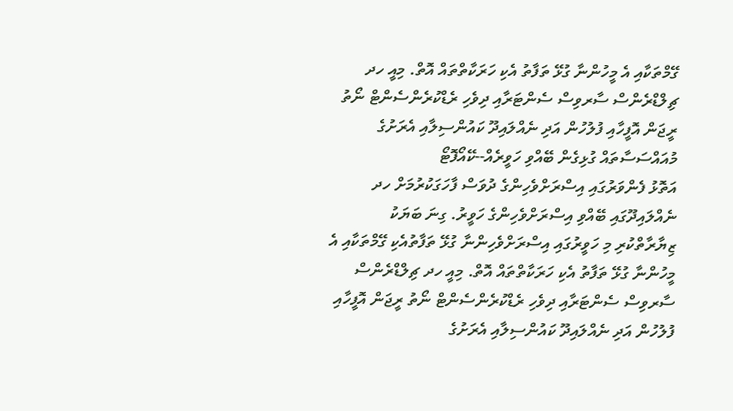ގޭމްތަކާއި އެ މީހުންނާ ގުޅޭ ތަފާތު އެކި ހަރަކާތްތައް އޮތް. މިއީ ހދ ޗިލްޑްރެންސް ސާރވިސް ސެންޓަރާއި ދިވެހި ރެޑްކުރެންސެންޓް ނޯތު ރީޖަން އޮފީހާއި ފުލުހުން އަދި ނެއްލައިދޫ ކައުންސިލާއި އެރަށުގެ މުއައްސަސާތައް ގުޅިގެން ބޭއްވި ހަވީރެއް--ކޭއޯފޮޓޯ
އަތޮޅު ފެންވަރުގައި އިސްރަށްވެހިންގެ ދުވަސް ފާހަގަކުރުމަށް ހދ ނެއްލައިދޫގައި ބޭއްވި އިސްރަށްވެހިންގެ ހަވީރު. ގިނަ ބަޔަކު ޒިޔާރާތްކުރި މި ހަވީރުގައި އިސްރަށްވެހިންނާ ގުޅޭ ތަފާތުއެކި ގޭމްތަކާއި އެ މީހުންނާ ގުޅޭ ތަފާތު އެކި ހަރަކާތްތައް އޮތް. މިއީ ހދ ޗިލްޑްރެންސް ސާރވިސް ސެންޓަރާއި ދިވެހި ރެޑްކުރެންސެންޓް ނޯތު ރީޖަން އޮފީހާއި ފުލުހުން އަދި ނެއްލައިދޫ ކައުންސިލާއި އެރަށުގެ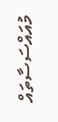މުއައްސަސާތައް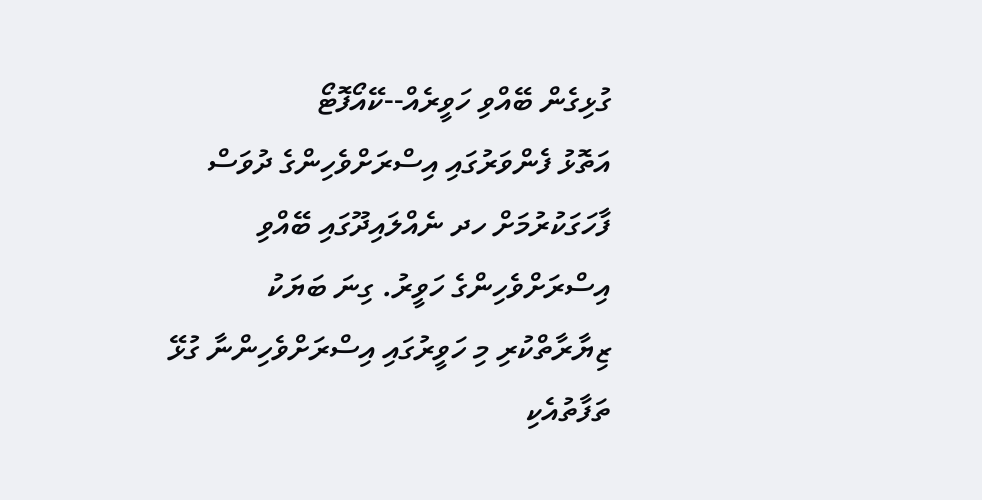ގުޅިގެން ބޭއްވި ހަވީރެއް--ކޭއޯފޮޓޯ
އަތޮޅު ފެންވަރުގައި އިސްރަށްވެހިންގެ ދުވަސް ފާހަގަކުރުމަށް ހދ ނެއްލައިދޫގައި ބޭއްވި އިސްރަށްވެހިންގެ ހަވީރު. ގިނަ ބަޔަކު ޒިޔާރާތްކުރި މި ހަވީރުގައި އިސްރަށްވެހިންނާ ގުޅޭ ތަފާތުއެކި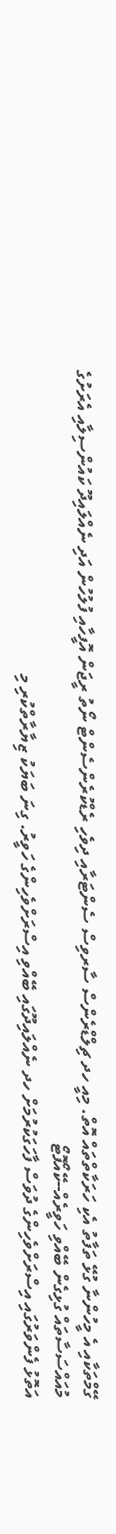ގޭމްތަކާއި އެ މީހުންނާ ގުޅޭ ތަފާތު އެކި ހަރަކާތްތައް އޮތް. މިއީ ހދ ޗިލްޑްރެންސް ސާރވިސް ސެންޓަރާއި ދިވެހި ރެޑްކުރެންސެންޓް ނޯތު ރީޖަން އޮފީހާއި ފުލުހުން އަދި ނެއްލައިދޫ ކައުންސިލާއި އެރަށުގެ މުއައްސަސާތައް ގުޅިގެން ބޭއްވި ހަވީރެއް--ކޭއޯފޮޓޯ
އަތޮޅު ފެންވަރުގައި އިސްރަށްވެހިންގެ ދުވަސް ފާހަގަކުރުމަށް ހދ ނެއްލައިދޫގައި ބޭއްވި އިސްރަށްވެހިންގެ ހަވީރު. ގިނަ ބަޔަކު ޒިޔާރާތްކުރި މި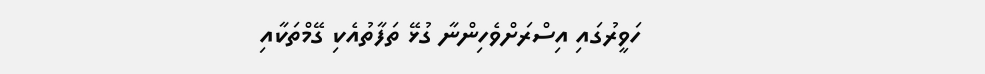ހަވީރުގައި އިސްރަށްވެހިންނާ ގުޅޭ ތަފާތުއެކި ގޭމްތަކާއި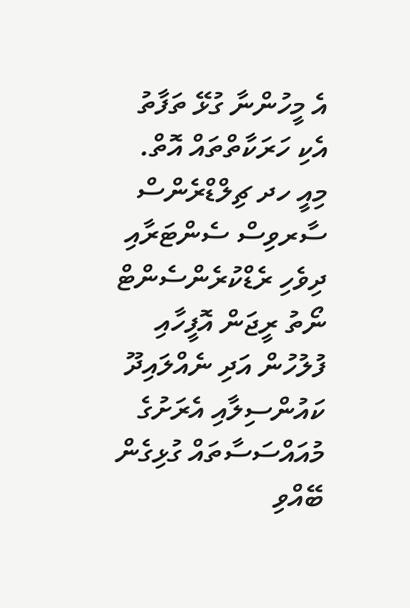އެ މީހުންނާ ގުޅޭ ތަފާތު އެކި ހަރަކާތްތައް އޮތް. މިއީ ހދ ޗިލްޑްރެންސް ސާރވިސް ސެންޓަރާއި ދިވެހި ރެޑްކުރެންސެންޓް ނޯތު ރީޖަން އޮފީހާއި ފުލުހުން އަދި ނެއްލައިދޫ ކައުންސިލާއި އެރަށުގެ މުއައްސަސާތައް ގުޅިގެން ބޭއްވި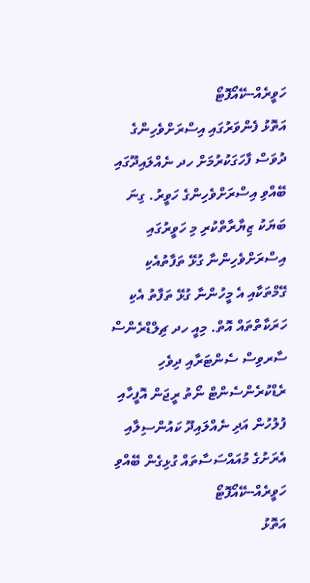ހަވީރެއް--ކޭއޯފޮޓޯ
އަތޮޅު ފެންވަރުގައި އިސްރަށްވެހިންގެ ދުވަސް ފާހަގަކުރުމަށް ހދ ނެއްލައިދޫގައި ބޭއްވި އިސްރަށްވެހިންގެ ހަވީރު. ގިނަ ބަޔަކު ޒިޔާރާތްކުރި މި ހަވީރުގައި އިސްރަށްވެހިންނާ ގުޅޭ ތަފާތުއެކި ގޭމްތަކާއި އެ މީހުންނާ ގުޅޭ ތަފާތު އެކި ހަރަކާތްތައް އޮތް. މިއީ ހދ ޗިލްޑްރެންސް ސާރވިސް ސެންޓަރާއި ދިވެހި ރެޑްކުރެންސެންޓް ނޯތު ރީޖަން އޮފީހާއި ފުލުހުން އަދި ނެއްލައިދޫ ކައުންސިލާއި އެރަށުގެ މުއައްސަސާތައް ގުޅިގެން ބޭއްވި ހަވީރެއް--ކޭއޯފޮޓޯ
އަތޮޅު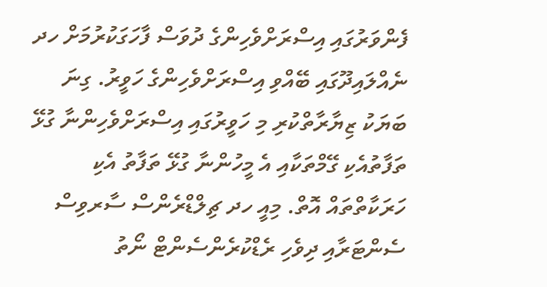ފެންވަރުގައި އިސްރަށްވެހިންގެ ދުވަސް ފާހަގަކުރުމަށް ހދ ނެއްލައިދޫގައި ބޭއްވި އިސްރަށްވެހިންގެ ހަވީރު. ގިނަ ބަޔަކު ޒިޔާރާތްކުރި މި ހަވީރުގައި އިސްރަށްވެހިންނާ ގުޅޭ ތަފާތުއެކި ގޭމްތަކާއި އެ މީހުންނާ ގުޅޭ ތަފާތު އެކި ހަރަކާތްތައް އޮތް. މިއީ ހދ ޗިލްޑްރެންސް ސާރވިސް ސެންޓަރާއި ދިވެހި ރެޑްކުރެންސެންޓް ނޯތު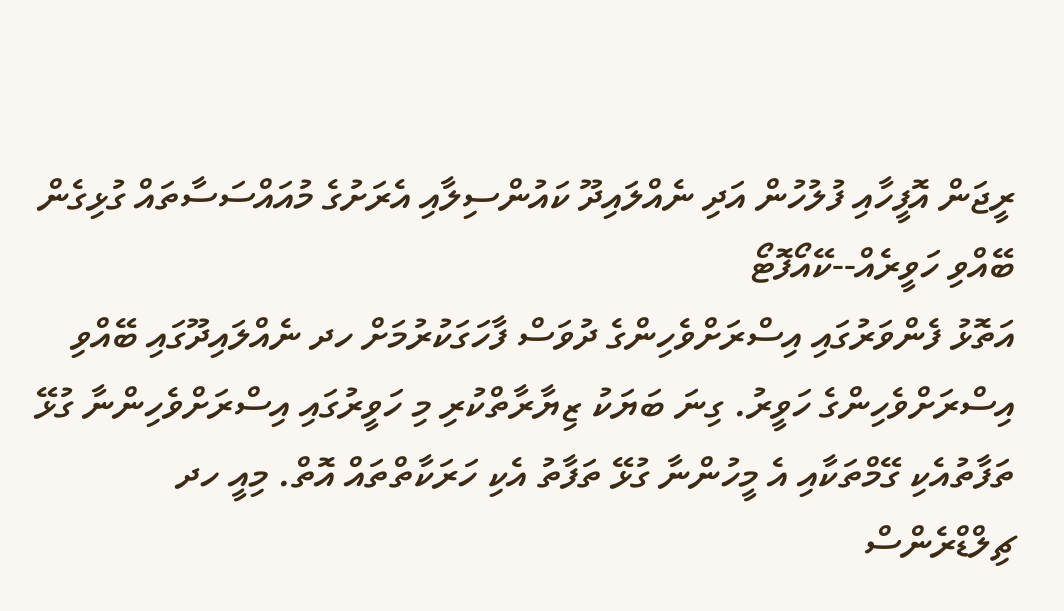ރީޖަން އޮފީހާއި ފުލުހުން އަދި ނެއްލައިދޫ ކައުންސިލާއި އެރަށުގެ މުއައްސަސާތައް ގުޅިގެން ބޭއްވި ހަވީރެއް--ކޭއޯފޮޓޯ
އަތޮޅު ފެންވަރުގައި އިސްރަށްވެހިންގެ ދުވަސް ފާހަގަކުރުމަށް ހދ ނެއްލައިދޫގައި ބޭއްވި އިސްރަށްވެހިންގެ ހަވީރު. ގިނަ ބަޔަކު ޒިޔާރާތްކުރި މި ހަވީރުގައި އިސްރަށްވެހިންނާ ގުޅޭ ތަފާތުއެކި ގޭމްތަކާއި އެ މީހުންނާ ގުޅޭ ތަފާތު އެކި ހަރަކާތްތައް އޮތް. މިއީ ހދ ޗިލްޑްރެންސް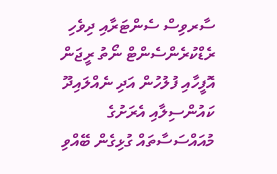ސާރވިސް ސެންޓަރާއި ދިވެހި ރެޑްކުރެންސެންޓް ނޯތު ރީޖަން އޮފީހާއި ފުލުހުން އަދި ނެއްލައިދޫ ކައުންސިލާއި އެރަށުގެ މުއައްސަސާތައް ގުޅިގެން ބޭއްވި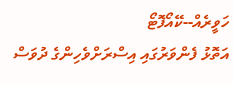ހަވީރެއް--ކޭއޯފޮޓޯ
އަތޮޅު ފެންވަރުގައި އިސްރަށްވެހިންގެ ދުވަސް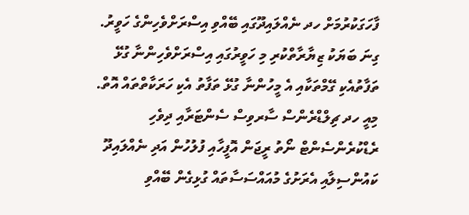ފާހަގަކުރުމަށް ހދ ނެއްލައިދޫގައި ބޭއްވި އިސްރަށްވެހިންގެ ހަވީރު. ގިނަ ބަޔަކު ޒިޔާރާތްކުރި މި ހަވީރުގައި އިސްރަށްވެހިންނާ ގުޅޭ ތަފާތުއެކި ގޭމްތަކާއި އެ މީހުންނާ ގުޅޭ ތަފާތު އެކި ހަރަކާތްތައް އޮތް. މިއީ ހދ ޗިލްޑްރެންސް ސާރވިސް ސެންޓަރާއި ދިވެހި ރެޑްކުރެންސެންޓް ނޯތު ރީޖަން އޮފީހާއި ފުލުހުން އަދި ނެއްލައިދޫ ކައުންސިލާއި އެރަށުގެ މުއައްސަސާތައް ގުޅިގެން ބޭއްވި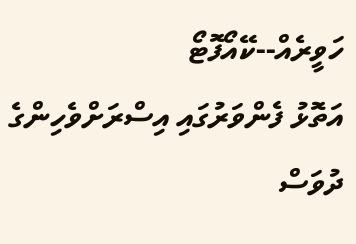ހަވީރެއް--ކޭއޯފޮޓޯ
އަތޮޅު ފެންވަރުގައި އިސްރަށްވެހިންގެ ދުވަސް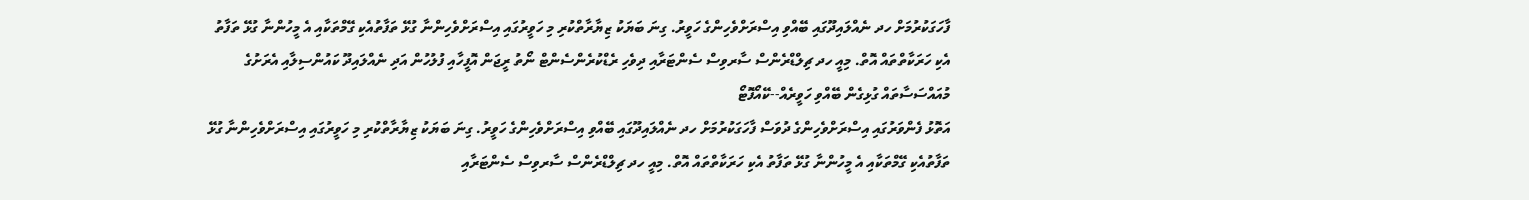ފާހަގަކުރުމަށް ހދ ނެއްލައިދޫގައި ބޭއްވި އިސްރަށްވެހިންގެ ހަވީރު. ގިނަ ބަޔަކު ޒިޔާރާތްކުރި މި ހަވީރުގައި އިސްރަށްވެހިންނާ ގުޅޭ ތަފާތުއެކި ގޭމްތަކާއި އެ މީހުންނާ ގުޅޭ ތަފާތު އެކި ހަރަކާތްތައް އޮތް. މިއީ ހދ ޗިލްޑްރެންސް ސާރވިސް ސެންޓަރާއި ދިވެހި ރެޑްކުރެންސެންޓް ނޯތު ރީޖަން އޮފީހާއި ފުލުހުން އަދި ނެއްލައިދޫ ކައުންސިލާއި އެރަށުގެ މުއައްސަސާތައް ގުޅިގެން ބޭއްވި ހަވީރެއް--ކޭއޯފޮޓޯ
އަތޮޅު ފެންވަރުގައި އިސްރަށްވެހިންގެ ދުވަސް ފާހަގަކުރުމަށް ހދ ނެއްލައިދޫގައި ބޭއްވި އިސްރަށްވެހިންގެ ހަވީރު. ގިނަ ބަޔަކު ޒިޔާރާތްކުރި މި ހަވީރުގައި އިސްރަށްވެހިންނާ ގުޅޭ ތަފާތުއެކި ގޭމްތަކާއި އެ މީހުންނާ ގުޅޭ ތަފާތު އެކި ހަރަކާތްތައް އޮތް. މިއީ ހދ ޗިލްޑްރެންސް ސާރވިސް ސެންޓަރާއި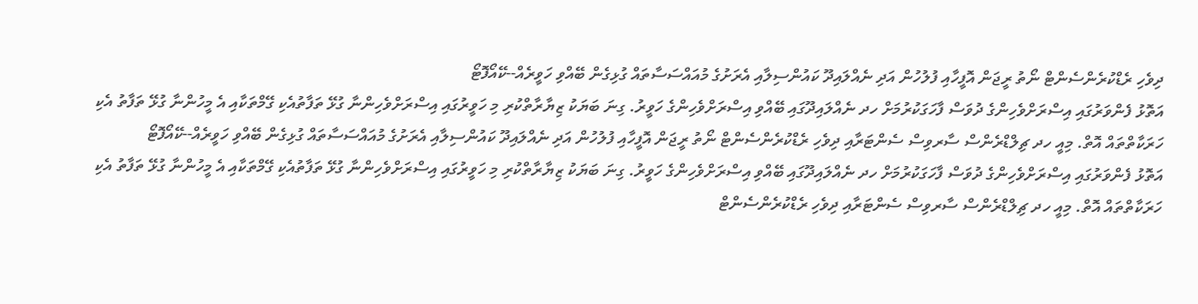ދިވެހި ރެޑްކުރެންސެންޓް ނޯތު ރީޖަން އޮފީހާއި ފުލުހުން އަދި ނެއްލައިދޫ ކައުންސިލާއި އެރަށުގެ މުއައްސަސާތައް ގުޅިގެން ބޭއްވި ހަވީރެއް--ކޭއޯފޮޓޯ
އަތޮޅު ފެންވަރުގައި އިސްރަށްވެހިންގެ ދުވަސް ފާހަގަކުރުމަށް ހދ ނެއްލައިދޫގައި ބޭއްވި އިސްރަށްވެހިންގެ ހަވީރު. ގިނަ ބަޔަކު ޒިޔާރާތްކުރި މި ހަވީރުގައި އިސްރަށްވެހިންނާ ގުޅޭ ތަފާތުއެކި ގޭމްތަކާއި އެ މީހުންނާ ގުޅޭ ތަފާތު އެކި ހަރަކާތްތައް އޮތް. މިއީ ހދ ޗިލްޑްރެންސް ސާރވިސް ސެންޓަރާއި ދިވެހި ރެޑްކުރެންސެންޓް ނޯތު ރީޖަން އޮފީހާއި ފުލުހުން އަދި ނެއްލައިދޫ ކައުންސިލާއި އެރަށުގެ މުއައްސަސާތައް ގުޅިގެން ބޭއްވި ހަވީރެއް--ކޭއޯފޮޓޯ
އަތޮޅު ފެންވަރުގައި އިސްރަށްވެހިންގެ ދުވަސް ފާހަގަކުރުމަށް ހދ ނެއްލައިދޫގައި ބޭއްވި އިސްރަށްވެހިންގެ ހަވީރު. ގިނަ ބަޔަކު ޒިޔާރާތްކުރި މި ހަވީރުގައި އިސްރަށްވެހިންނާ ގުޅޭ ތަފާތުއެކި ގޭމްތަކާއި އެ މީހުންނާ ގުޅޭ ތަފާތު އެކި ހަރަކާތްތައް އޮތް. މިއީ ހދ ޗިލްޑްރެންސް ސާރވިސް ސެންޓަރާއި ދިވެހި ރެޑްކުރެންސެންޓް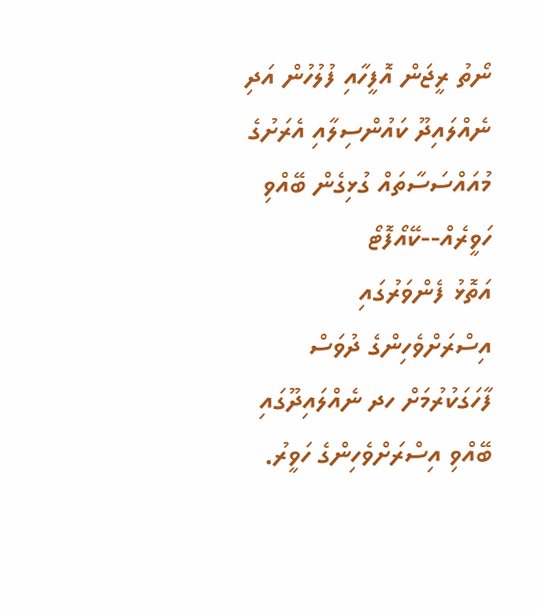ނޯތު ރީޖަން އޮފީހާއި ފުލުހުން އަދި ނެއްލައިދޫ ކައުންސިލާއި އެރަށުގެ މުއައްސަސާތައް ގުޅިގެން ބޭއްވި ހަވީރެއް--ކޭއޯފޮޓޯ
އަތޮޅު ފެންވަރުގައި އިސްރަށްވެހިންގެ ދުވަސް ފާހަގަކުރުމަށް ހދ ނެއްލައިދޫގައި ބޭއްވި އިސްރަށްވެހިންގެ ހަވީރު.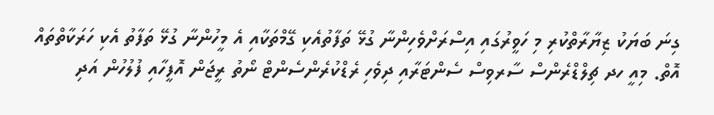ގިނަ ބަޔަކު ޒިޔާރާތްކުރި މި ހަވީރުގައި އިސްރަށްވެހިންނާ ގުޅޭ ތަފާތުއެކި ގޭމްތަކާއި އެ މީހުންނާ ގުޅޭ ތަފާތު އެކި ހަރަކާތްތައް އޮތް. މިއީ ހދ ޗިލްޑްރެންސް ސާރވިސް ސެންޓަރާއި ދިވެހި ރެޑްކުރެންސެންޓް ނޯތު ރީޖަން އޮފީހާއި ފުލުހުން އަދި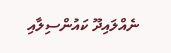ނެއްލައިދޫ ކައުންސިލާއި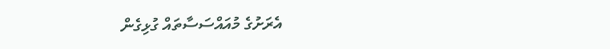އެރަށުގެ މުއައްސަސާތައް ގުޅިގެން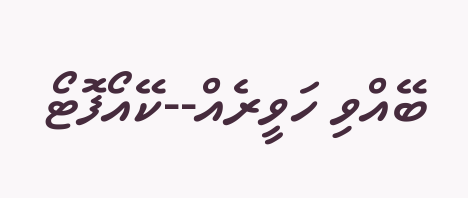ބޭއްވި ހަވީރެއް--ކޭއޯފޮޓޯ